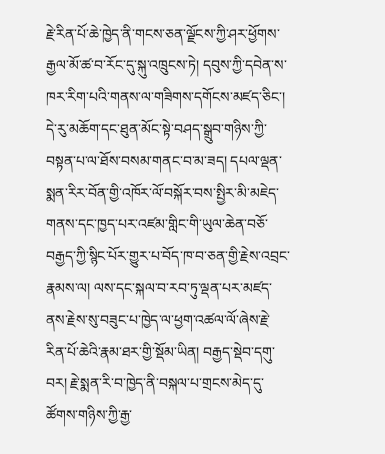རྗེ་རིན་པོ་ཆེ་ཁྱེད་ནི་གངས་ཅན་ལྗོངས་ཀྱི་ཤར་ཕྱོགས་རྒྱལ་མོ་ཚ་བ་རོང་དུ་སྐུ་འཁྲུངས་ཏེ། དབུས་ཀྱི་དབེན་ས་ཁར་རིག་པའི་གནས་ལ་གཟིགས་དགོངས་མཛད་ཅིང་། དེ་རུ་མཆོག་དང་ཐུན་མོང་སྟེ་བཤད་སྒྲུབ་གཉིས་ཀྱི་བསྟན་པ་ལ་ཐོས་བསམ་གནང་བ་མ་ཟད། དཔལ་ལྡན་སྨན་རིར་བོན་གྱི་འཁོར་ལོ་བསྐོར་བས་སྤྱིར་མི་མཇེད་གནས་དང་ཁྱད་པར་འཛམ་གླིང་གི་ཡུལ་ཆེན་བཅོ་བརྒྱད་ཀྱི་སྙིང་པོར་གྱུར་པ་བོད་ཁ་བ་ཅན་གྱི་རྗེས་འབྲང་རྣམས་ལ། ལས་དང་སྐལ་བ་རབ་ཏུ་ལྡན་པར་མཛད་ནས་རྗེས་སུ་བཟུང་པ་ཁྱེད་ལ་ཕྱག་འཚལ་ལོ་ཞེས་རྗེ་རིན་པོ་ཆེའི་རྣམ་ཐར་གྱི་སྡོམ་ཡིན། བརྒྱད་སྡེབ་དགུ་བར། རྗེ་སྨན་རི་བ་ཁྱེད་ནི་བསྐལ་པ་གྲངས་མེད་དུ་ཚོགས་གཉིས་ཀྱི་རྒྱ་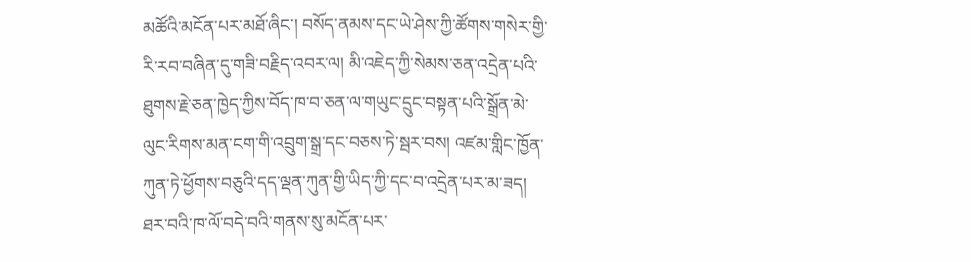མཚོའི་མངོན་པར་མཐོ་ཞིང་། བསོད་ནམས་དང་ཡེ་ཤེས་ཀྱི་ཚོགས་གསེར་གྱི་རི་རབ་བཞིན་དུ་གཟི་བརྗིད་འབར་ལ། མི་འཇེད་ཀྱི་སེམས་ཅན་འདྲེན་པའི་ཐུགས་རྗེ་ཅན་ཁྱེད་ཀྱིས་བོད་ཁ་བ་ཅན་ལ་གཡུང་དྲུང་བསྟན་པའི་སྒྲོན་མེ་ལུང་རིགས་མན་ངག་གི་འབྲུག་སྒྲ་དང་བཅས་ཏེ་སྦར་བས། འཛམ་གླིང་ཁྱོན་ཀུན་ཏེ་ཕྱོགས་བཅུའི་དད་ལྡན་ཀུན་གྱི་ཡིད་ཀྱི་དང་བ་འདྲེན་པར་མ་ཟད། ཐར་བའི་ཁ་ལོ་བདེ་བའི་གནས་སུ་མངོན་པར་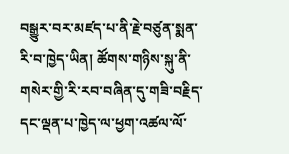བསྒྱུར་བར་མཛད་པ་ནི་རྗེ་བཙུན་སྨན་རི་བ་ཁྱེད་ཡིན། ཚོགས་གཉིས་སྐུ་ནི་གསེར་གྱི་རི་རབ་བཞིན་དུ་གཟི་བརྗིད་དང་ལྡན་པ་ཁྱེད་ལ་ཕྱག་འཚལ་ལོ་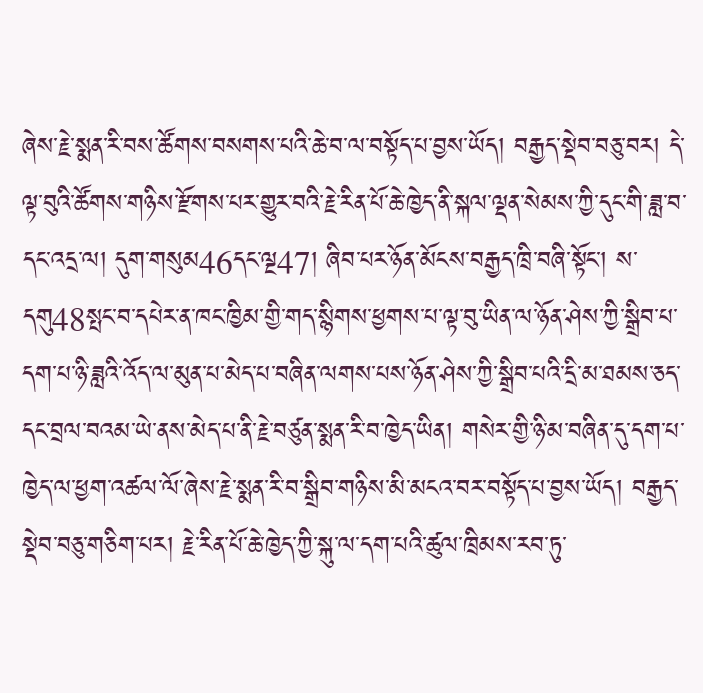ཞེས་རྗེ་སྨན་རི་བས་ཚོགས་བསགས་པའི་ཆེ་བ་ལ་བསྟོད་པ་བྱས་ཡོད། བརྒྱད་སྡེབ་བཅུ་བར། དེ་ལྟ་བུའི་ཚོགས་གཉིས་རྫོགས་པར་གྱུར་བའི་རྗེ་རིན་པོ་ཆེ་ཁྱེད་ནི་སྐལ་ལྡན་སེམས་ཀྱི་དུང་གི་ཟླ་བ་དང་འདྲ་ལ། དུག་གསུམ46དང་ལྔ47། ཞིབ་པར་ཉོན་མོངས་བརྒྱད་ཁྲི་བཞི་སྟོང་། ས་དགུ48སྤང་བ་དཔེར་ན་ཁང་ཁྱིམ་གྱི་གད་སྙིགས་ཕྱགས་པ་ལྟ་བུ་ཡིན་ལ་ཉོན་ཤེས་ཀྱི་སྒྲིབ་པ་དག་པ་ཉི་ཟླའི་འོད་ལ་མུན་པ་མེད་པ་བཞིན་ལགས་པས་ཉོན་ཤེས་ཀྱི་སྒྲིབ་པའི་དྲི་མ་ཐམས་ཅད་དང་བྲལ་བའམ་ཡེ་ནས་མེད་པ་ནི་རྗེ་བཙུན་སྨན་རི་བ་ཁྱེད་ཡིན། གསེར་གྱི་ཉི་མ་བཞིན་དུ་དག་པ་ཁྱེད་ལ་ཕྱག་འཚལ་ལོ་ཞེས་རྗེ་སྨན་རི་བ་སྒྲིབ་གཉིས་མི་མངའ་བར་བསྟོད་པ་བྱས་ཡོད། བརྒྱད་སྡེབ་བཅུ་གཅིག་པར། རྗེ་རིན་པོ་ཆེ་ཁྱེད་ཀྱི་སྐུ་ལ་དག་པའི་ཚུལ་ཁྲིམས་རབ་ཏུ་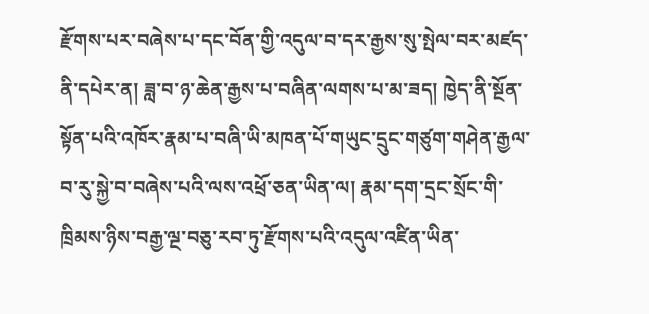རྫོགས་པར་བཞེས་པ་དང་བོན་གྱི་འདུལ་བ་དར་རྒྱས་སུ་སྤེལ་བར་མཛད་ནི་དཔེར་ན། ཟླ་བ་ཉ་ཆེན་རྒྱས་པ་བཞིན་ལགས་པ་མ་ཟད། ཁྱེད་ནི་སྔོན་སྟོན་པའི་འཁོར་རྣམ་པ་བཞི་ཡི་མཁན་པོ་གཡུང་དྲུང་གཙུག་གཤེན་རྒྱལ་བ་རུ་སྐྱེ་བ་བཞེས་པའི་ལས་འཕྲོ་ཅན་ཡིན་ལ། རྣམ་དག་དྲང་སྲོང་གི་ཁྲིམས་ཉིས་བརྒྱ་ལྔ་བཅུ་རབ་ཏུ་རྫོགས་པའི་འདུལ་འཛིན་ཡིན་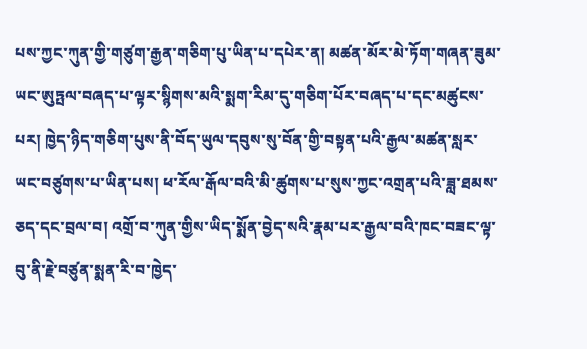པས་ཀྱང་ཀུན་གྱི་གཙུག་རྒྱན་གཅིག་པུ་ཡིན་པ་དཔེར་ན། མཚན་མོར་མེ་ཏོག་གཞན་ཟུམ་ཡང་ཨུཏྤལ་བཞད་པ་ལྟར་སྙིགས་མའི་སྨག་རིམ་དུ་གཅིག་པོར་བཞད་པ་དང་མཚུངས་པར། ཁྱེད་ཉིད་གཅིག་པུས་ནི་བོད་ཡུལ་དབུས་སུ་བོན་གྱི་བསྟན་པའི་རྒྱལ་མཚན་སླར་ཡང་བཙུགས་པ་ཡིན་པས། ཕ་རོལ་རྒོལ་བའི་མི་ཚུགས་པ་སུས་ཀྱང་འགྲན་པའི་ཟླ་ཐམས་ཅད་དང་བྲལ་བ། འགྲོ་བ་ཀུན་གྱིས་ཡིད་སྨོན་བྱེད་སའི་རྣམ་པར་རྒྱལ་བའི་ཁང་བཟང་ལྟ་བུ་ནི་རྗེ་བཙུན་སྨན་རི་བ་ཁྱེད་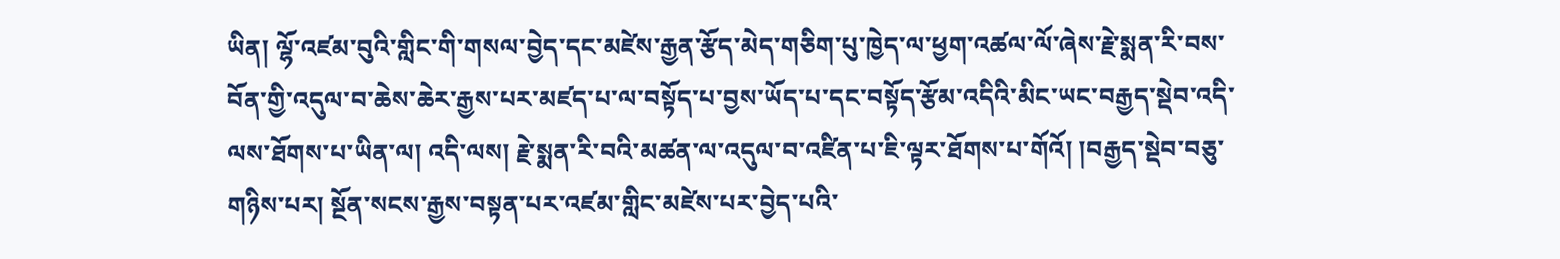ཡིན། ལྷོ་འཛམ་བུའི་གླིང་གི་གསལ་བྱེད་དང་མཛེས་རྒྱན་རྩོད་མེད་གཅིག་པུ་ཁྱེད་ལ་ཕྱག་འཚལ་ལོ་ཞེས་རྗེ་སྨན་རི་བས་བོན་གྱི་འདུལ་བ་ཆེས་ཆེར་རྒྱས་པར་མཛད་པ་ལ་བསྟོད་པ་བྱས་ཡོད་པ་དང་བསྟོད་རྩོམ་འདིའི་མིང་ཡང་བརྒྱད་སྡེབ་འདི་ལས་ཐོགས་པ་ཡིན་ལ། འདི་ལས། རྗེ་སྨན་རི་བའི་མཚན་ལ་འདུལ་བ་འཛིན་པ་ཇི་ལྟར་ཐོགས་པ་གོའོ། །བརྒྱད་སྡེབ་བཅུ་གཉིས་པར། སྔོན་སངས་རྒྱས་བསྟན་པར་འཛམ་གླིང་མཛེས་པར་བྱེད་པའི་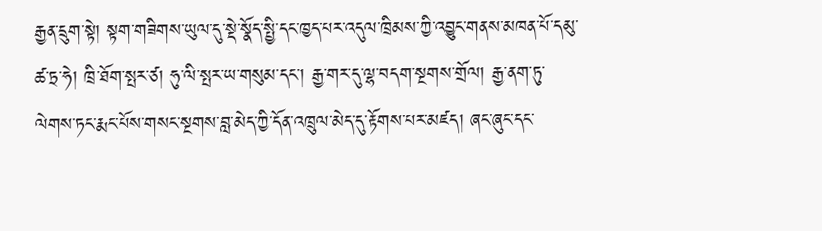རྒྱན་དྲུག་སྟེ། སྟག་གཟིགས་ཡུལ་དུ་སྡེ་སྣོད་སྤྱི་དང་ཁྱད་པར་འདུལ་ཁྲིམས་ཀྱི་འབྱུང་གནས་མཁན་པོ་དམུ་ཚ་ཏྲ་ཧེ། ཁྲི་ཐོག་སྤར་ཙ། ཧུ་ལི་སྤར་ཡ་གསུམ་དང་། རྒྱ་གར་དུ་ལྷ་བདག་སྔགས་གྲོལ། རྒྱ་ནག་ཏུ་ལེགས་ཏང་རྨང་པོས་གསང་སྔགས་བླ་མེད་ཀྱི་དོན་འཁྲུལ་མེད་དུ་རྟོགས་པར་མཛད། ཞང་ཞུང་དང་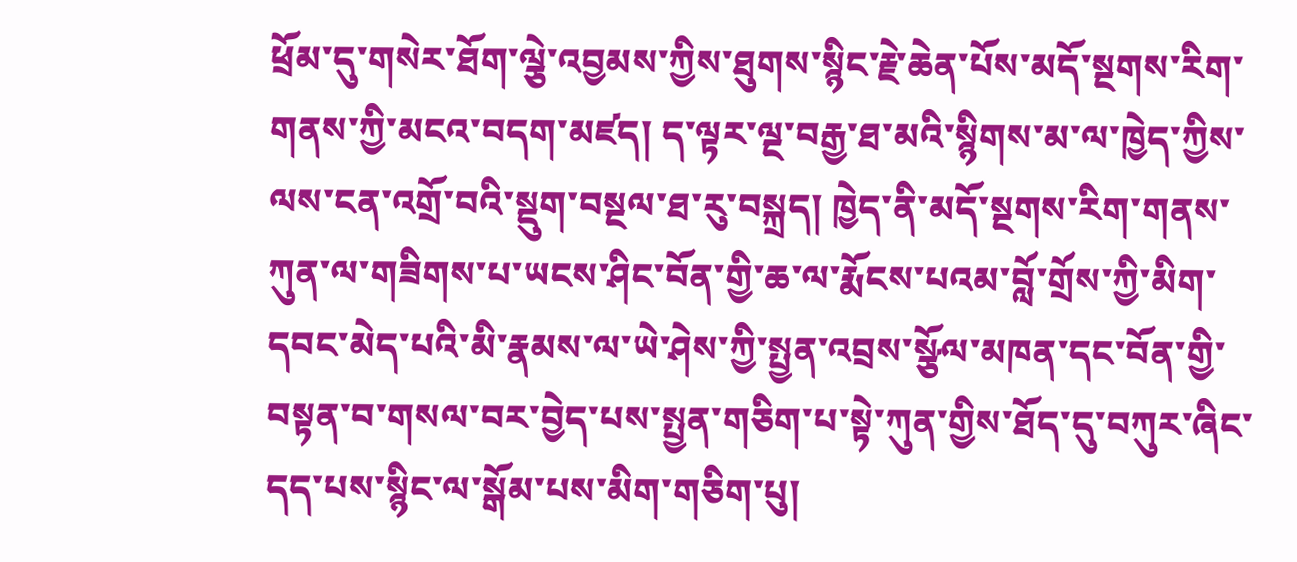ཕྲོམ་དུ་གསེར་ཐོག་ལྕེ་འབྱམས་ཀྱིས་ཐུགས་སྙིང་རྗེ་ཆེན་པོས་མདོ་སྔགས་རིག་གནས་ཀྱི་མངའ་བདག་མཛད། ད་ལྟར་ལྔ་བརྒྱ་ཐ་མའི་སྙིགས་མ་ལ་ཁྱེད་ཀྱིས་ལས་ངན་འགྲོ་བའི་སྡུག་བསྔལ་ཐ་རུ་བསྐྲད། ཁྱེད་ནི་མདོ་སྔགས་རིག་གནས་ཀུན་ལ་གཟིགས་པ་ཡངས་ཤིང་བོན་གྱི་ཆ་ལ་རྨོངས་པའམ་བློ་གྲོས་ཀྱི་མིག་དབང་མེད་པའི་མི་རྣམས་ལ་ཡེ་ཤེས་ཀྱི་སྤྱན་འབྲས་སྩོལ་མཁན་དང་བོན་གྱི་བསྟན་བ་གསལ་བར་བྱེད་པས་སྤྱན་གཅིག་པ་སྟེ་ཀུན་གྱིས་ཐོད་དུ་བཀུར་ཞིང་དད་པས་སྙིང་ལ་སྒོམ་པས་མིག་གཅིག་པུ།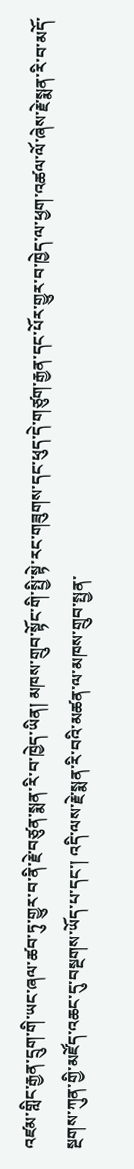འཛམ་གླིང་རྒྱན་དྲུག་གི་ཡང་ཞལ་ཚབ་ཏུ་གྱུར་བ་ནི་རྗེ་བཙུན་སྨན་རི་བ་ཁྱེད་ཡིན། མཁས་གྲུབ་སྟོང་གི་སྤྱི་སྟེ་རང་གཟུགས་དང་ཕུད་དེ་གཙུག་རྒྱན་དང་པོར་གྱུར་བ་ཁྱེད་ལ་ཕྱག་འཚལ་ལོ་ཞེས་རྗེ་སྨན་རི་བ་མདོ་སྔགས་ཀུན་གྱི་མཛོད་འཆང་དུ་བསྔགས་ཡོད་པ་དང་། འདི་ལས་རྗེ་སྨན་རི་བའི་མཚན་ལ་མཁས་གྲུབ་སྤྱན་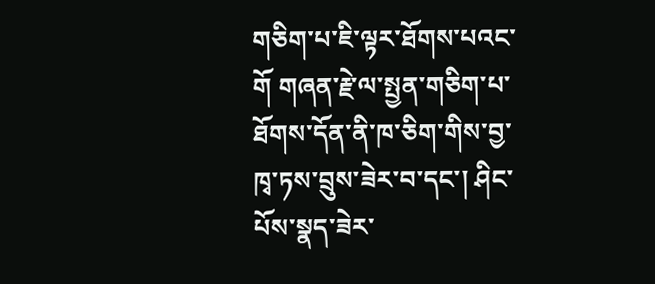གཅིག་པ་ཇི་ལྟར་ཐོགས་པའང་གོ གཞན་རྗེ་ལ་སྤྱན་གཅིག་པ་ཐོགས་དོན་ནི་ཁ་ཅིག་གིས་བྱ་ཁྭ་ཏས་བྲུས་ཟེར་བ་དང་། ཤིང་པོས་སྣད་ཟེར་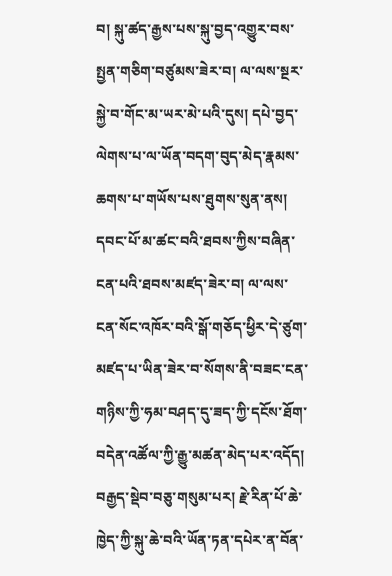བ། སྐུ་ཚད་རྒྱས་པས་སྐུ་བྱད་འགྱུར་བས་སྤྱན་གཅིག་བཙུམས་ཟེར་བ། ལ་ལས་སྔར་སྐྱེ་བ་གོང་མ་ཡར་མེ་པའི་དུས། དཔེ་བྱད་ལེགས་པ་ལ་ཡོན་བདག་བུད་མེད་རྣམས་ཆགས་པ་གཡོས་པས་ཐུགས་སུན་ནས། དབང་པོ་མ་ཚང་བའི་ཐབས་ཀྱིས་བཞིན་ངན་པའི་ཐབས་མཛད་ཟེར་བ། ལ་ལས་ངན་སོང་འཁོར་བའི་སྒོ་གཅོད་ཕྱིར་དེ་ཙུག་མཛད་པ་ཡིན་ཟེར་བ་སོགས་ནི་བཟང་ངན་གཉིས་ཀྱི་ཧམ་བཤད་དུ་ཟད་ཀྱི་དངོས་ཐོག་བདེན་འཚོལ་ཀྱི་རྒྱུ་མཚན་མེད་པར་འདོད། བརྒྱད་སྡེབ་བཅུ་གསུམ་པར། རྗེ་རིན་པོ་ཆེ་ཁྱེད་ཀྱི་སྐུ་ཆེ་བའི་ཡོན་ཏན་དཔེར་ན་བོན་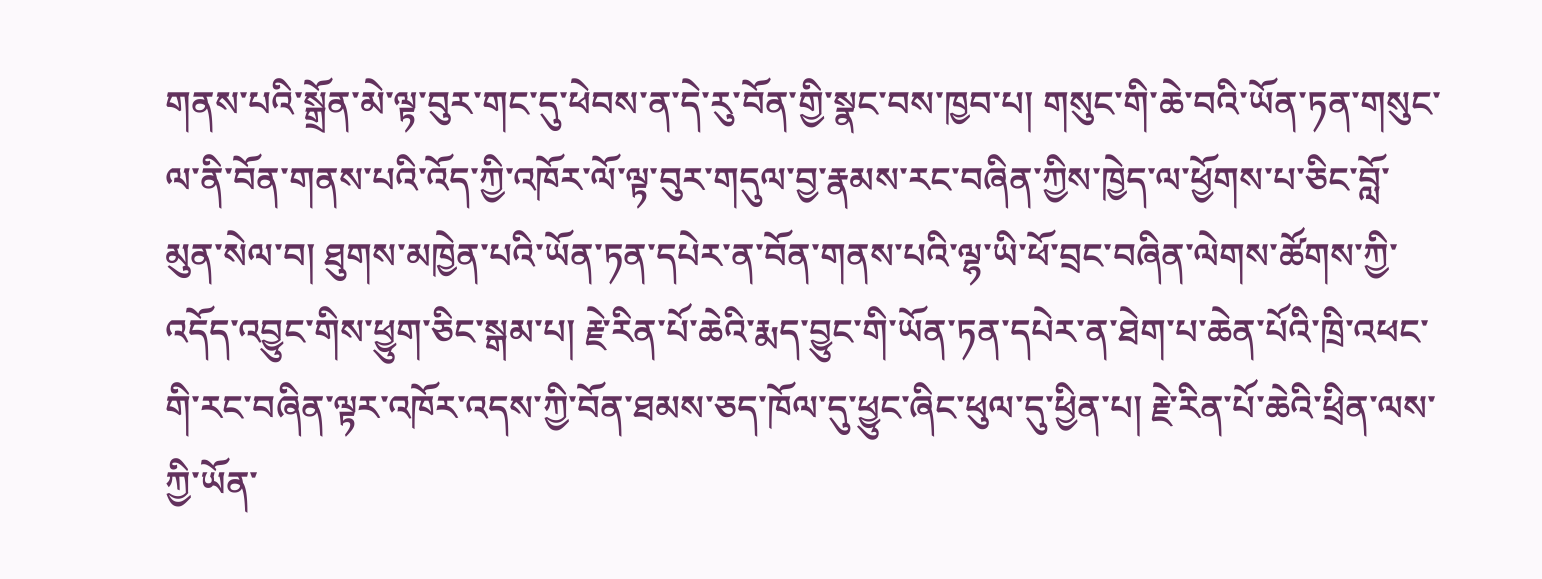གནས་པའི་སྒྲོན་མེ་ལྟ་བུར་གང་དུ་ཕེབས་ན་དེ་རུ་བོན་གྱི་སྣང་བས་ཁྱབ་པ། གསུང་གི་ཆེ་བའི་ཡོན་ཏན་གསུང་ལ་ནི་བོན་གནས་པའི་འོད་ཀྱི་འཁོར་ལོ་ལྟ་བུར་གདུལ་བྱ་རྣམས་རང་བཞིན་ཀྱིས་ཁྱེད་ལ་ཕྱོགས་པ་ཅིང་བློ་མུན་སེལ་བ། ཐུགས་མཁྱེན་པའི་ཡོན་ཏན་དཔེར་ན་བོན་གནས་པའི་ལྷ་ཡི་ཕོ་བྲང་བཞིན་ལེགས་ཚོགས་ཀྱི་འདོད་འབྱུང་གིས་ཕྱུག་ཅིང་སྒམ་པ། རྗེ་རིན་པོ་ཆེའི་རྨད་བྱུང་གི་ཡོན་ཏན་དཔེར་ན་ཐེག་པ་ཆེན་པོའི་ཁྲི་འཕང་གི་རང་བཞིན་ལྟར་འཁོར་འདས་ཀྱི་བོན་ཐམས་ཅད་ཁོལ་དུ་ཕྱུང་ཞིང་ཕུལ་དུ་ཕྱིན་པ། རྗེ་རིན་པོ་ཆེའི་ཕྲིན་ལས་ཀྱི་ཡོན་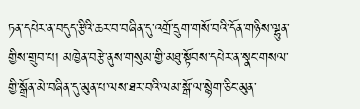ཏན་དཔེར་ན་བདུད་རྩིའི་ཆར་བ་བཞིན་དུ་འགྲོ་དྲུག་གསོ་བའི་དོན་གཉིས་ལྷུན་གྱིས་གྲུབ་པ། མཁྱེན་བརྩེ་ནུས་གསུམ་གྱི་མཐུ་སྟོབས་དཔེར་ན་སྣང་གསལ་གྱི་སྒྲོན་མེ་བཞིན་དུ་མུན་པ་ལས་ཐར་བའི་ལམ་སྒོ་ལ་སྙེག་ཅིང་མུན་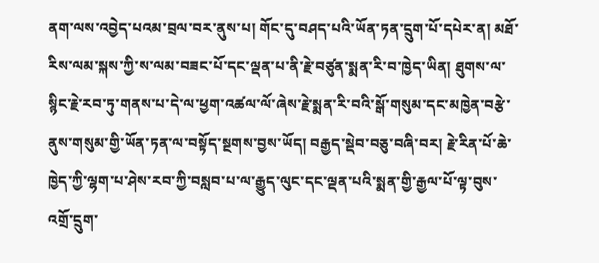ནག་ལས་འབྱེད་པའམ་བྲལ་བར་ནུས་པ། གོང་དུ་བཤད་པའི་ཡོན་ཏན་དྲུག་པོ་དཔེར་ན། མཐོ་རིས་ལམ་སྐས་ཀྱི་ས་ལམ་བཟང་པོ་དང་ལྡན་པ་ནི་རྗེ་བཙུན་སྨན་རི་བ་ཁྱེད་ཡིན། ཐུགས་ལ་སྙིང་རྗེ་རབ་ཏུ་གནས་པ་དེ་ལ་ཕྱག་འཚལ་ལོ་ཞེས་རྗེ་སྨན་རི་བའི་སྒོ་གསུམ་དང་མཁྱེན་བརྩེ་ནུས་གསུམ་གྱི་ཡོན་ཏན་ལ་བསྟོད་སྔགས་བྱས་ཡོད། བརྒྱད་སྡེབ་བཅུ་བཞི་བར། རྗེ་རིན་པོ་ཆེ་ཁྱེད་ཀྱི་ལྷག་པ་ཤེས་རབ་ཀྱི་བསླབ་པ་ལ་རྒྱུད་ལུང་དང་ལྡན་པའི་སྨན་གྱི་རྒྱལ་པོ་ལྟ་བུས་འགྲོ་དྲུག་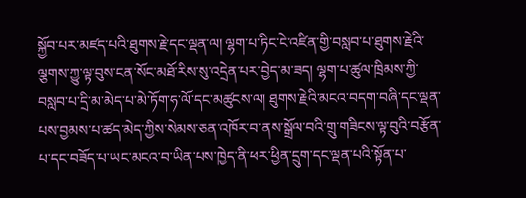སྐྱོབ་པར་མཛད་པའི་ཐུགས་རྗེ་དང་ལྡན་ལ། ལྷག་པ་ཏིང་ངེ་འཛིན་གྱི་བསླབ་པ་ཐུགས་རྗེའི་ལྕགས་ཀྱུ་ལྟ་བུས་ངན་སོང་མཐོ་རིས་སུ་འདྲེན་པར་བྱེད་མ་ཟད། ལྷག་པ་ཚུལ་ཁྲིམས་ཀྱི་བསླབ་པ་དྲི་མ་མེད་པ་མེ་ཏོག་ཧ་ལོ་དང་མཚུངས་ལ། ཐུགས་རྗེའི་མངའ་བདག་བཞི་དང་ལྡན་པས་བྱམས་པ་ཚད་མེད་ཀྱིས་སེམས་ཅན་འཁོར་བ་ནས་སྒྲོལ་བའི་གྲུ་གཟིངས་ལྟ་བུའི་བརྩོན་པ་དང་བཟོད་པ་ཡང་མངའ་བ་ཡིན་པས་ཁྱེད་ནི་ཕར་ཕྱིན་དྲུག་དང་ལྡན་པའི་སྟོན་པ་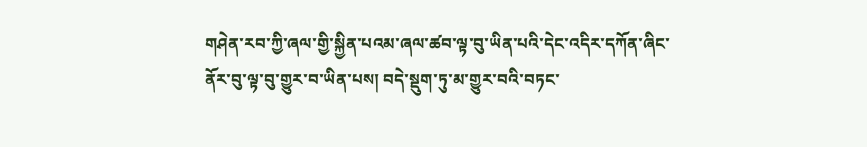གཤེན་རབ་ཀྱི་ཞལ་གྱི་སྐྱིན་པའམ་ཞལ་ཚབ་ལྟ་བུ་ཡིན་པའི་དེང་འདིར་དཀོན་ཞིང་ནོར་བུ་ལྟ་བུ་གྱུར་བ་ཡིན་པས། བདེ་སྡུག་ཏུ་མ་གྱུར་བའི་བཏང་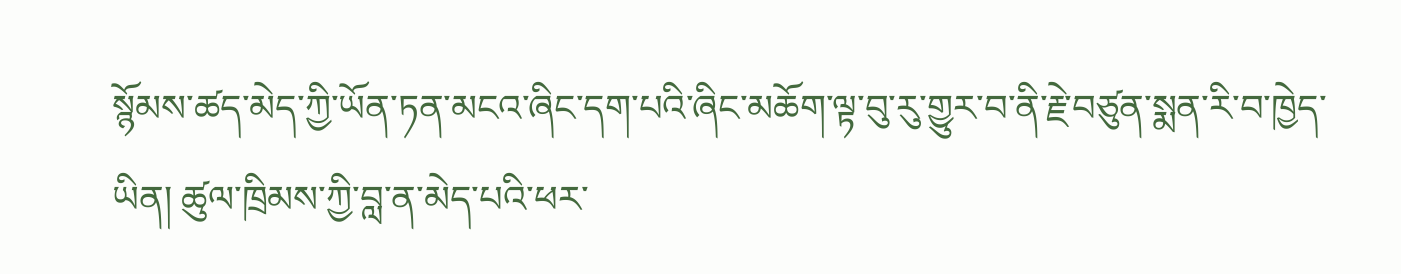སྙོམས་ཚད་མེད་ཀྱི་ཡོན་ཏན་མངའ་ཞིང་དག་པའི་ཞིང་མཆོག་ལྟ་བུ་རུ་གྱུར་བ་ནི་རྗེ་བཙུན་སྨན་རི་བ་ཁྱེད་ཡིན། ཚུལ་ཁྲིམས་ཀྱི་བླ་ན་མེད་པའི་ཕར་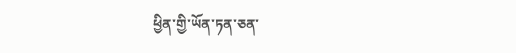ཕྱིན་གྱི་ཡོན་ཏན་ཅན་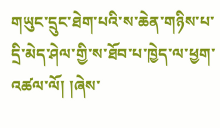གཡུང་དྲུང་ཐེག་པའི་ས་ཆེན་གཉིས་པ་དྲི་མེད་ཤེལ་གྱི་ས་ཐོབ་པ་ཁྱེད་ལ་ཕྱག་འཚལ་ལོ། །ཞེས་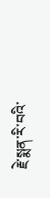རྗེ་སྨན་རི་བའི་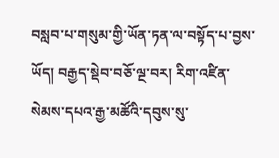བསླབ་པ་གསུམ་གྱི་ཡོན་ཏན་ལ་བསྟོད་པ་བྱས་ཡོད། བརྒྱད་སྡེབ་བཅོ་ལྔ་བར། རིག་འཛིན་སེམས་དཔའ་རྒྱ་མཚོའི་དབུས་སུ་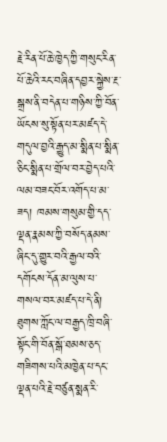རྗེ་རིན་པོ་ཆེ་ཁྱེད་ཀྱི་གསུང་རིན་པོ་ཆེའི་རང་བཞིན་དབྱར་སྐྱེས་རྔ་སྒྲས་ནི་བདེན་པ་གཉིས་ཀྱི་བོན་ཡོངས་སུ་སྟོན་པར་མཛད་དེ་གདུལ་བྱའི་རྒྱུད་མ་སྨིན་པ་སྨིན་ཅིང་སྨིན་པ་གྲོལ་བར་བྱེད་པའི་ལམ་བཟང་བོར་འགོད་པ་མ་ཟད། ཁམས་གསུམ་གྱི་དད་ལྡན་རྣམས་ཀྱི་བསོད་ནམས་ཞིང་དུ་གྱུར་བའི་རྒྱལ་བའི་དགོངས་དོན་མ་ལུས་པ་གསལ་བར་མཛད་པ་དེ་ནི། ཐུགས་ཀློང་ལ་བརྒྱད་ཁྲི་བཞི་སྟོང་གི་བོན་སྒོ་ཐམས་ཅད་གཟིགས་པའི་མཁྱེན་པ་དང་ལྡན་པའི་རྗེ་བཙུན་སྨན་རི་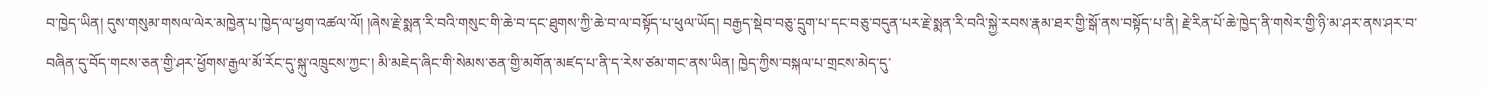བ་ཁྱེད་ཡིན། དུས་གསུམ་གསལ་ལེར་མཁྱེན་པ་ཁྱེད་ལ་ཕྱག་འཚལ་ལོ། །ཞེས་རྗེ་སྨན་རི་བའི་གསུང་གི་ཆེ་བ་དང་ཐུགས་ཀྱི་ཆེ་བ་ལ་བསྟོད་པ་ཕུལ་ཡོད། བརྒྱད་སྡེབ་བཅུ་དྲུག་པ་དང་བཅུ་བདུན་པར་རྗེ་སྨན་རི་བའི་སྐྱེ་རབས་རྣམ་ཐར་གྱི་སྒོ་ནས་བསྟོད་པ་ནི། རྗེ་རིན་པོ་ཆེ་ཁྱེད་ནི་གསེར་གྱི་ཉི་མ་ཤར་ནས་ཤར་བ་བཞིན་དུ་བོད་གངས་ཅན་གྱི་ཤར་ཕྱོགས་རྒྱལ་མོ་རོང་དུ་སྐུ་འཁྲུངས་ཀྱང་། མི་མཇེད་ཞིང་གི་སེམས་ཅན་གྱི་མགོན་མཛད་པ་ནི་ད་རེས་ཙམ་གང་ནས་ཡིན། ཁྱེད་ཀྱིས་བསྐལ་པ་གྲངས་མེད་དུ་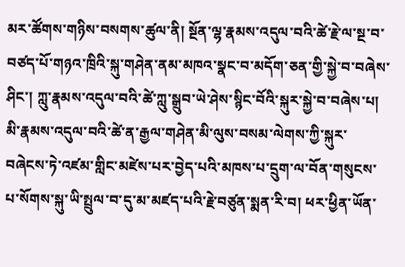མར་ཚོགས་གཉིས་བསགས་ཚུལ་ནི། སྔོན་ལྷ་རྣམས་འདུལ་བའི་ཚེ་རྗེ་ལ་སྔ་བ་བཙད་པོ་གཉའ་ཁྲིའི་སྐུ་གཤེན་ནམ་མཁའ་སྣང་བ་མདོག་ཅན་གྱི་སྐྱེ་བ་བཞེས་ཤིང་། ཀླུ་རྣམས་འདུལ་བའི་ཚེ་ཀླུ་སྒྲུབ་ཡེ་ཤེས་སྙིང་བོའི་སྐུར་སྐྱེ་བ་བཞེས་པ། མི་རྣམས་འདུལ་བའི་ཚེ་ན་རྒྱལ་གཤེན་མི་ལུས་བསམ་ལེགས་ཀྱི་སྐུར་བཞེངས་ཏེ་འཛམ་གླིང་མཛེས་པར་བྱེད་པའི་མཁས་པ་དྲུག་ལ་བོན་གསུངས་པ་སོགས་སྐུ་ཡི་སྤྲུལ་བ་དུ་མ་མཛད་པའི་རྗེ་བཙུན་སྨན་རི་བ། ཕར་ཕྱིན་ཡོན་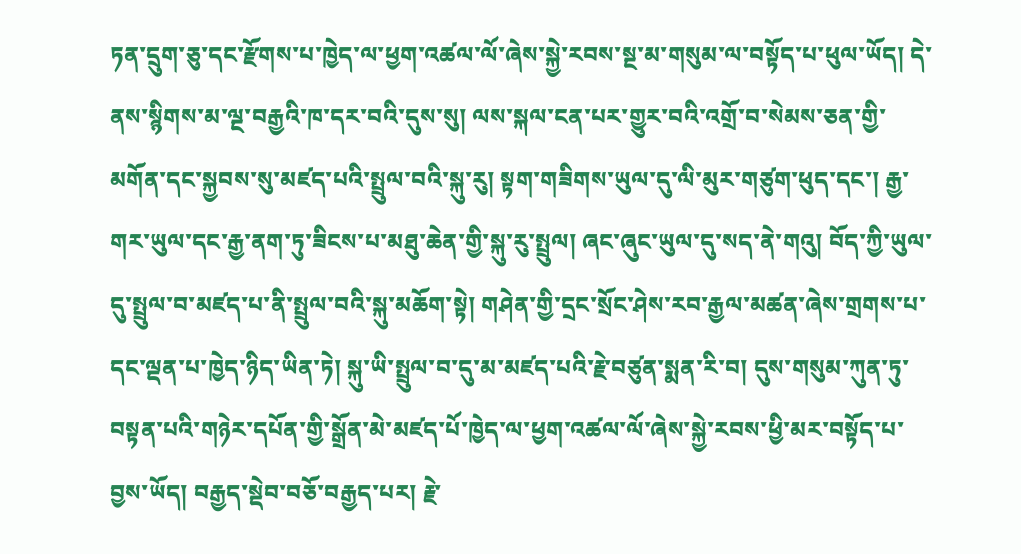ཏན་དྲུག་ཅུ་དང་རྫོགས་པ་ཁྱེད་ལ་ཕྱག་འཚལ་ལོ་ཞེས་སྐྱེ་རབས་སྔ་མ་གསུམ་ལ་བསྟོད་པ་ཕུལ་ཡོད། དེ་ནས་སྙིགས་མ་ལྔ་བརྒྱའི་ཁ་དར་བའི་དུས་སུ། ལས་སྐལ་ངན་པར་གྱུར་བའི་འགྲོ་བ་སེམས་ཅན་གྱི་མགོན་དང་སྐྱབས་སུ་མཛད་པའི་སྤྲུལ་བའི་སྐུ་རུ། སྟག་གཟིགས་ཡུལ་དུ་ལི་མུར་གཙུག་ཕུད་དང་། རྒྱ་གར་ཡུལ་དང་རྒྱ་ནག་ཏུ་ཟིངས་པ་མཐུ་ཆེན་གྱི་སྐུ་རུ་སྤྲུལ། ཞང་ཞུང་ཡུལ་དུ་སད་ནེ་གའུ། བོད་ཀྱི་ཡུལ་དུ་སྤྲུལ་བ་མཛད་པ་ནི་སྤྲུལ་བའི་སྐུ་མཆོག་སྟེ། གཤེན་གྱི་དྲང་སྲོང་ཤེས་རབ་རྒྱལ་མཚན་ཞེས་གྲགས་པ་དང་ལྡན་པ་ཁྱེད་ཉིད་ཡིན་ཏེ། སྐུ་ཡི་སྤྲུལ་བ་དུ་མ་མཛད་པའི་རྗེ་བཙུན་སྨན་རི་བ། དུས་གསུམ་ཀུན་ཏུ་བསྟན་པའི་གཉེར་དཔོན་གྱི་སྒྲོན་མེ་མཛད་པོ་ཁྱེད་ལ་ཕྱག་འཚལ་ལོ་ཞེས་སྐྱེ་རབས་ཕྱི་མར་བསྟོད་པ་བྱས་ཡོད། བརྒྱད་སྡེབ་བཅོ་བརྒྱད་པར། རྗེ་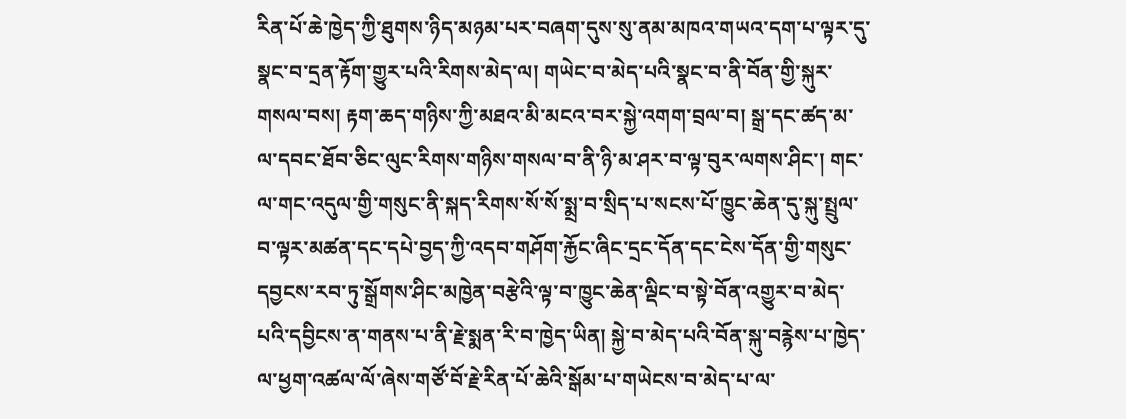རིན་པོ་ཆེ་ཁྱེད་ཀྱི་ཐུགས་ཉིད་མཉམ་པར་བཞག་དུས་སུ་ནམ་མཁའ་གཡའ་དག་པ་ལྟར་དུ་སྣང་བ་དྲན་རྟོག་གྱུར་པའི་རིགས་མེད་ལ། གཡེང་བ་མེད་པའི་སྣང་བ་ནི་བོན་གྱི་སྐུར་གསལ་བས། རྟག་ཆད་གཉིས་ཀྱི་མཐའ་མི་མངའ་བར་སྐྱེ་འགག་བྲལ་བ། སྒྲ་དང་ཚད་མ་ལ་དབང་ཐོབ་ཅིང་ལུང་རིགས་གཉིས་གསལ་བ་ནི་ཉི་མ་ཤར་བ་ལྟ་བུར་ལགས་ཤིང་། གང་ལ་གང་འདུལ་གྱི་གསུང་ནི་སྐད་རིགས་སོ་སོ་སྨྲ་བ་སྲིད་པ་སངས་པོ་ཁྱུང་ཆེན་དུ་སྐུ་སྤྲུལ་བ་ལྟར་མཚན་དང་དཔེ་བྱད་ཀྱི་འདབ་གཤོག་རྐྱོང་ཞིང་དྲང་དོན་དང་ངེས་དོན་གྱི་གསུང་དབྱངས་རབ་ཏུ་སྒྲོགས་ཤིང་མཁྱེན་བརྩེའི་ལྟ་བ་ཁྱུང་ཆེན་ལྡིང་བ་སྟེ་བོན་འགྱུར་བ་མེད་པའི་དབྱིངས་ན་གནས་པ་ནི་རྗེ་སྨན་རི་བ་ཁྱེད་ཡིན། སྐྱེ་བ་མེད་པའི་བོན་སྐུ་བརྙེས་པ་ཁྱེད་ལ་ཕྱག་འཚལ་ལོ་ཞེས་གཙོ་བོ་རྗེ་རིན་པོ་ཆེའི་སྒོམ་པ་གཡེངས་བ་མེད་པ་ལ་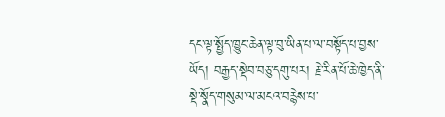དང་ལྟ་སྤྱོད་ཁྱུང་ཆེན་ལྟ་བུ་ཡིན་པ་ལ་བསྟོད་པ་བྱས་ཡོད། བརྒྱད་སྡེབ་བཅུ་དགུ་པར། རྗེ་རིན་པོ་ཆེ་ཁྱེད་ནི་སྡེ་སྣོད་གསུམ་ལ་མངའ་བརྙེས་པ་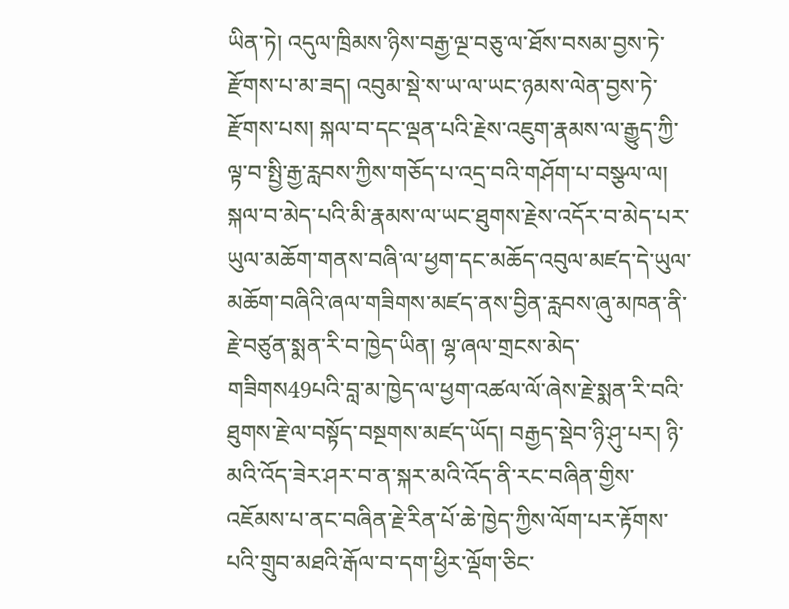ཡིན་ཏེ། འདུལ་ཁྲིམས་ཉིས་བརྒྱ་ལྔ་བཅུ་ལ་ཐོས་བསམ་བྱས་ཏེ་རྫོགས་པ་མ་ཟད། འབུམ་སྡེ་ས་ཡ་ལ་ཡང་ཉམས་ལེན་བྱས་ཏེ་རྫོགས་པས། སྐལ་བ་དང་ལྡན་པའི་རྗེས་འཇུག་རྣམས་ལ་རྒྱུད་ཀྱི་ལྟ་བ་སྤྱི་རྒྱ་རླབས་ཀྱིས་གཅོད་པ་འདྲ་བའི་གཤོག་པ་བསྩལ་ལ། སྐལ་བ་མེད་པའི་མི་རྣམས་ལ་ཡང་ཐུགས་རྗེས་འདོར་བ་མེད་པར་ཡུལ་མཆོག་གནས་བཞི་ལ་ཕྱག་དང་མཆོད་འབུལ་མཛད་དེ་ཡུལ་མཆོག་བཞིའི་ཞལ་གཟིགས་མཛད་ནས་བྱིན་རླབས་ཞུ་མཁན་ནི་རྗེ་བཙུན་སྨན་རི་བ་ཁྱེད་ཡིན། ལྷ་ཞལ་གྲངས་མེད་གཟིགས49པའི་བླ་མ་ཁྱེད་ལ་ཕྱག་འཚལ་ལོ་ཞེས་རྗེ་སྨན་རི་བའི་ཐུགས་རྗེ་ལ་བསྟོད་བསྔགས་མཛད་ཡོད། བརྒྱད་སྡེབ་ཉི་ཤུ་པར། ཉི་མའི་འོད་ཟེར་ཤར་བ་ན་སྐར་མའི་འོད་ནི་རང་བཞིན་གྱིས་འཇོམས་པ་ནང་བཞིན་རྗེ་རིན་པོ་ཆེ་ཁྱེད་ཀྱིས་ལོག་པར་རྟོགས་པའི་གྲུབ་མཐའི་རྒོལ་བ་དག་ཕྱིར་ལྡོག་ཅིང་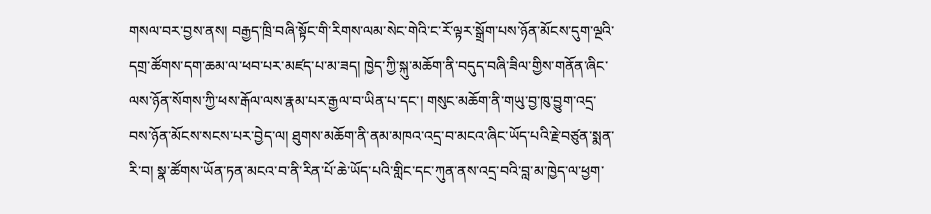གསལ་བར་བྱས་ནས། བརྒྱད་ཁྲི་བཞི་སྟོང་གི་རིགས་ལམ་སེང་གེའི་ང་རོ་ལྟར་སྒྲོག་པས་ཉོན་མོངས་དུག་ལྔའི་དགྲ་ཚོགས་དག་ཆམ་ལ་ཕབ་པར་མཛད་པ་མ་ཟད། ཁྱེད་ཀྱི་སྐུ་མཆོག་ནི་བདུད་བཞི་ཟིལ་གྱིས་གནོན་ཞིང་ལས་ཉོན་སོགས་ཀྱི་ཕས་རྒོལ་ལས་རྣམ་པར་རྒྱལ་བ་ཡིན་པ་དང་། གསུང་མཆོག་ནི་གཡུ་བྱ་ཁུ་བྱུག་འདྲ་བས་ཉོན་མོངས་སངས་པར་བྱེད་ལ། ཐུགས་མཆོག་ནི་ནམ་མཁའ་འདྲ་བ་མངའ་ཞིང་ཡོད་པའི་རྗེ་བཙུན་སྨན་རི་བ། སྣ་ཚོགས་ཡོན་ཏན་མངའ་བ་ནི་རིན་པོ་ཆེ་ཡོད་པའི་གླིང་དང་ཀུན་ནས་འདྲ་བའི་བླ་མ་ཁྱེད་ལ་ཕྱག་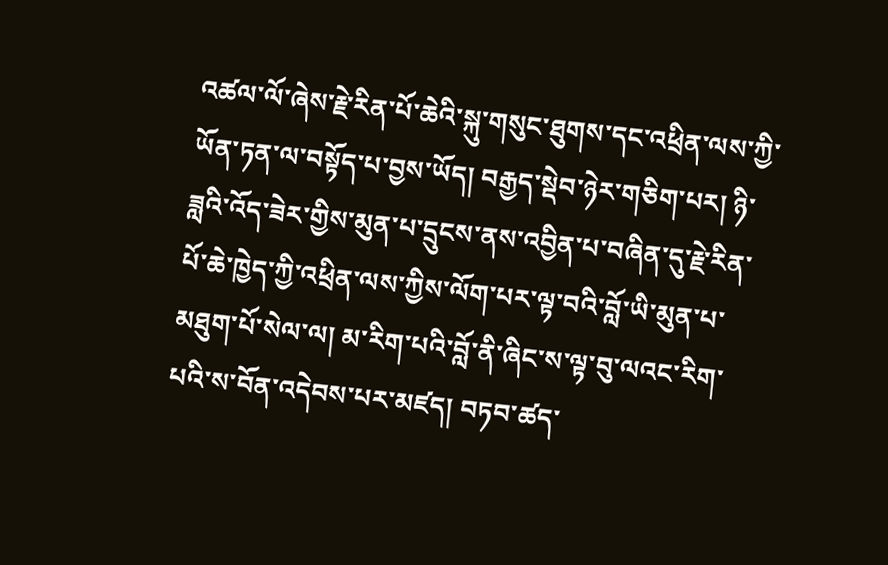འཚལ་ལོ་ཞེས་རྗེ་རིན་པོ་ཆེའི་སྐུ་གསུང་ཐུགས་དང་འཕྲིན་ལས་ཀྱི་ཡོན་ཏན་ལ་བསྟོད་པ་བྱས་ཡོད། བརྒྱད་སྡེབ་ཉེར་གཅིག་པར། ཉི་ཟླའི་འོད་ཟེར་གྱིས་མུན་པ་དྲུངས་ནས་འབྱིན་པ་བཞིན་དུ་རྗེ་རིན་པོ་ཆེ་ཁྱེད་ཀྱི་འཕྲིན་ལས་ཀྱིས་ལོག་པར་ལྟ་བའི་བློ་ཡི་མུན་པ་མཐུག་པོ་སེལ་ལ། མ་རིག་པའི་བློ་ནི་ཞིང་ས་ལྟ་བུ་ལའང་རིག་པའི་ས་བོན་འདེབས་པར་མཛད། བཏབ་ཚད་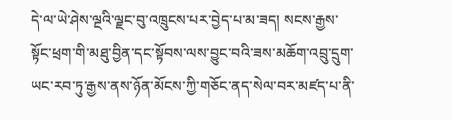དེ་ལ་ཡེ་ཤེས་ལྔའི་ལྗང་བུ་འཁྲུངས་པར་བྱེད་པ་མ་ཟད། སངས་རྒྱས་སྟོང་ཕྲག་གི་མཐུ་བྱིན་དང་སྟོབས་ལས་བྱུང་བའི་ཟས་མཆོག་འབྲུ་དྲུག་ཡང་རབ་ཏུ་རྒྱས་ནས་ཉོན་མོངས་ཀྱི་གཅོང་ནད་སེལ་བར་མཛད་པ་ནི་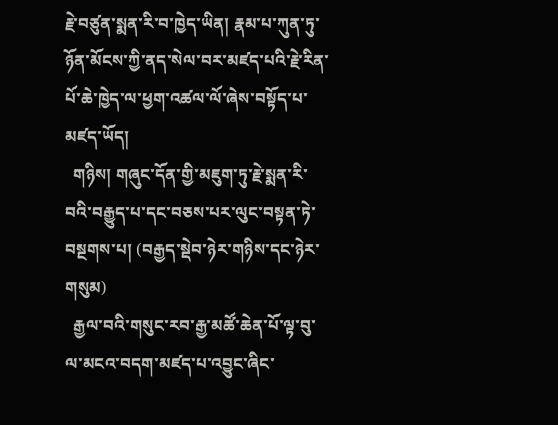རྗེ་བཙུན་སྨན་རི་བ་ཁྱེད་ཡིན། རྣམ་པ་ཀུན་ཏུ་ཉོན་མོངས་ཀྱི་ནད་སེལ་བར་མཛད་པའི་རྗེ་རིན་པོ་ཆེ་ཁྱེད་ལ་ཕྱག་འཚལ་ལོ་ཞེས་བསྟོད་པ་མཛད་ཡོད།
  གཉིས། གཞུང་དོན་གྱི་མཇུག་ཏུ་རྗེ་སྨན་རི་བའི་བརྒྱུད་པ་དང་བཅས་པར་ལུང་བསྟན་ཏེ་བསྔགས་པ། (བརྒྱད་སྡེབ་ཉེར་གཉིས་དང་ཉེར་གསུམ)
  རྒྱལ་བའི་གསུང་རབ་རྒྱ་མཚོ་ཆེན་པོ་ལྟ་བུ་ལ་མངའ་བདག་མཛད་པ་འབྱུང་ཞིང་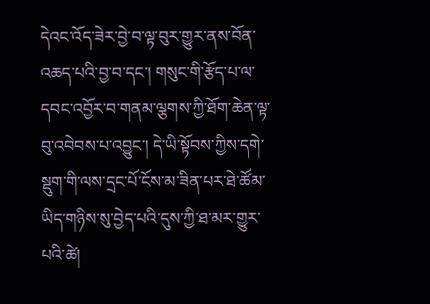དེའང་འོད་ཟེར་བྱེ་བ་ལྟ་བུར་གྱུར་ནས་བོན་འཆད་པའི་བྱ་བ་དང་། གསུང་གི་རྩོད་པ་ལ་དབང་འབྱོར་བ་གནམ་ལྕགས་ཀྱི་ཐོག་ཆེན་ལྟ་བུ་འབེབས་པ་འབྱུང་། དེ་ཡི་སྟོབས་ཀྱིས་དགེ་སྡུག་གི་ལས་དྲང་པོ་ངོས་མ་ཟིན་པར་ཐེ་ཚོམ་ཡིད་གཉིས་སུ་བྱེད་པའི་དུས་ཀྱི་ཐ་མར་གྱུར་པའི་ཚེ།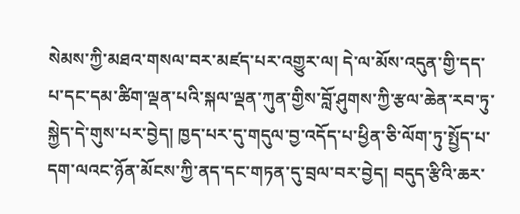སེམས་ཀྱི་མཐའ་གསལ་བར་མཛད་པར་འགྱུར་ལ། དེ་ལ་མོས་འདུན་གྱི་དད་པ་དང་དམ་ཚིག་ལྡན་པའི་སྐལ་ལྡན་ཀུན་གྱིས་བློ་ཤུགས་ཀྱི་རྩལ་ཆེན་རབ་ཏུ་སྐྱེད་དེ་གུས་པར་བྱེད། ཁྱད་པར་དུ་གདུལ་བྱ་འདོད་པ་ཕྱིན་ཅི་ལོག་ཏུ་སྤྱོད་པ་དག་ལའང་ཉོན་མོངས་ཀྱི་ནད་དང་གཏན་དུ་བྲལ་བར་བྱེད། བདུད་རྩིའི་ཆར་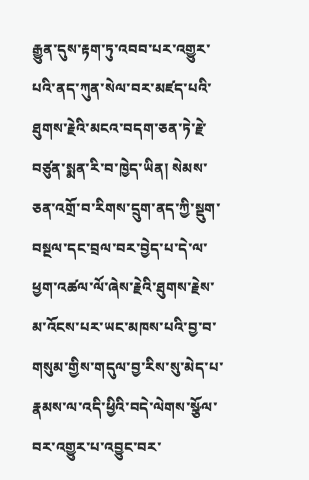རྒྱུན་དུས་རྟག་ཏུ་འབབ་པར་འགྱུར་པའི་ནད་ཀུན་སེལ་བར་མཛད་པའི་ཐུགས་རྗེའི་མངའ་བདག་ཅན་ཏེ་རྗེ་བཙུན་སྨན་རི་བ་ཁྱེད་ཡིན། སེམས་ཅན་འགྲོ་བ་རིགས་དྲུག་ནད་ཀྱི་སྡུག་བསྔལ་དང་བྲལ་བར་བྱེད་པ་དེ་ལ་ཕྱག་འཚལ་ལོ་ཞེས་རྗེའི་ཐུགས་རྗེས་མ་འོངས་པར་ཡང་མཁས་པའི་བྱ་བ་གསུམ་གྱིས་གདུལ་བྱ་རིས་སུ་མེད་པ་རྣམས་ལ་འདི་ཕྱིའི་བདེ་ལེགས་སྩོལ་བར་འགྱུར་པ་འབྱུང་བར་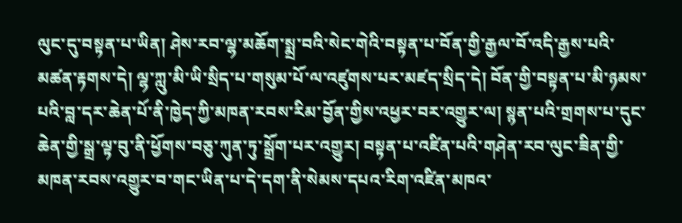ལུང་དུ་བསྟན་པ་ཡིན། ཤེས་རབ་ལྷ་མཆོག་སྨྲ་བའི་སེང་གེའི་བསྟན་པ་བོན་གྱི་རྒྱལ་བོ་འདི་རྒྱས་པའི་མཚན་རྟགས་དེ། ལྷ་ཀླུ་མི་ཡི་སྲིད་པ་གསུམ་པོ་ལ་འཛུགས་པར་མཛད་སྲིད་དེ། བོན་གྱི་བསྟན་པ་མི་ཉམས་པའི་བླ་དར་ཆེན་པོ་ནི་ཁྱེད་ཀྱི་མཁན་རབས་རིམ་བྱོན་གྱིས་འཕྱར་བར་འགྱུར་ལ། སྙན་པའི་གྲགས་པ་དུང་ཆེན་གྱི་སྒྲ་ལྟ་བུ་ནི་ཕྱོགས་བཅུ་ཀུན་ཏུ་སྒྲོག་པར་འགྱུར། བསྟན་པ་འཛིན་པའི་གཤེན་རབ་ལུང་ཟིན་གྱི་མཁན་རབས་འགྱུར་བ་གང་ཡིན་པ་དེ་དག་ནི་སེམས་དཔའ་རིག་འཛིན་མཁའ་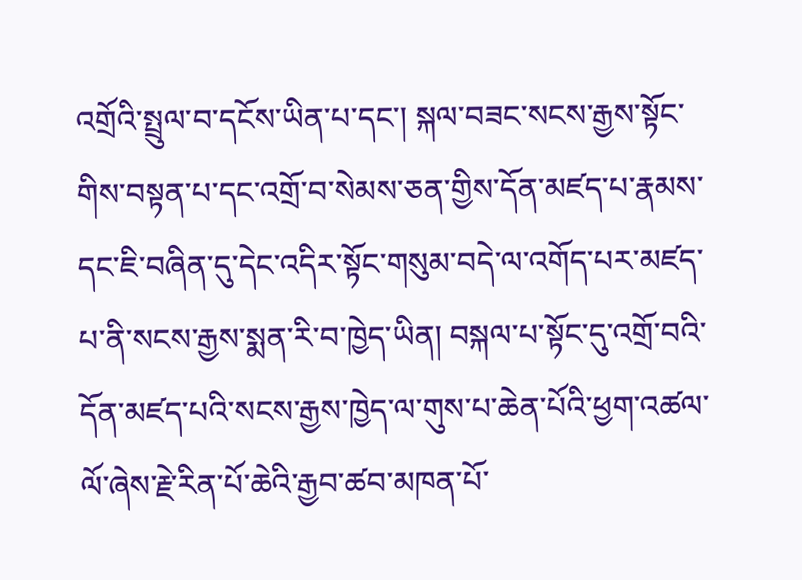འགྲོའི་སྤྲུལ་བ་དངོས་ཡིན་པ་དང་། སྐལ་བཟང་སངས་རྒྱས་སྟོང་གིས་བསྟན་པ་དང་འགྲོ་བ་སེམས་ཅན་གྱིས་དོན་མཛད་པ་རྣམས་དང་ཇི་བཞིན་དུ་དེང་འདིར་སྟོང་གསུམ་བདེ་ལ་འགོད་པར་མཛད་པ་ནི་སངས་རྒྱས་སྨན་རི་བ་ཁྱེད་ཡིན། བསྐལ་པ་སྟོང་དུ་འགྲོ་བའི་དོན་མཛད་པའི་སངས་རྒྱས་ཁྱེད་ལ་གུས་པ་ཆེན་པོའི་ཕྱག་འཚལ་ལོ་ཞེས་རྗེ་རིན་པོ་ཆེའི་རྒྱབ་ཚབ་མཁན་པོ་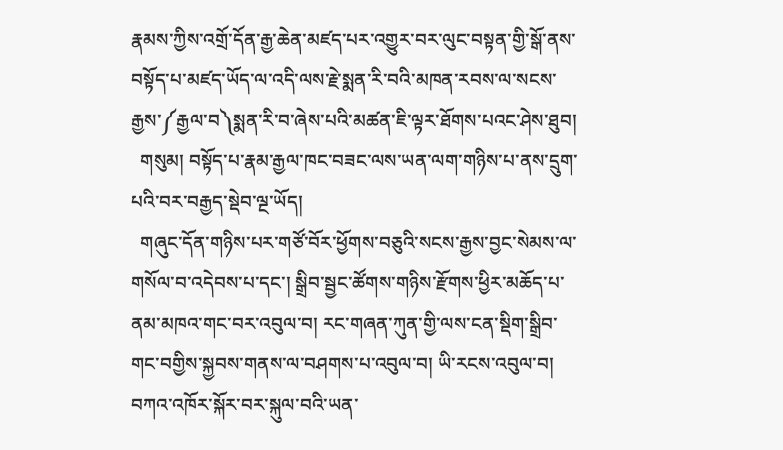རྣམས་ཀྱིས་འགྲོ་དོན་རྒྱ་ཆེན་མཛད་པར་འགྱུར་བར་ལུང་བསྟན་གྱི་སྒོ་ནས་བསྟོད་པ་མཛད་ཡོད་ལ་འདི་ལས་རྗེ་སྨན་རི་བའི་མཁན་རབས་ལ་སངས་རྒྱས་༼རྒྱལ་བ༽སྨན་རི་བ་ཞེས་པའི་མཚན་ཇི་ལྟར་ཐོགས་པའང་ཤེས་ཐུབ།
  གསུམ། བསྟོད་པ་རྣམ་རྒྱལ་ཁང་བཟང་ལས་ཡན་ལག་གཉིས་པ་ནས་དྲུག་པའི་བར་བརྒྱད་སྡེབ་ལྔ་ཡོད།
  གཞུང་དོན་གཉིས་པར་གཙོ་བོར་ཕྱོགས་བཅུའི་སངས་རྒྱས་བྱང་སེམས་ལ་གསོལ་བ་འདེབས་པ་དང་། སྒྲིབ་སྦྱང་ཚོགས་གཉིས་རྫོགས་ཕྱིར་མཆོད་པ་ནམ་མཁའ་གང་བར་འབུལ་བ། རང་གཞན་ཀུན་གྱི་ལས་ངན་སྡིག་སྒྲིབ་གང་བགྱིས་སྐྱབས་གནས་ལ་བཤགས་པ་འབུལ་བ། ཡི་རངས་འབུལ་བ། བཀའ་འཁོར་སྐོར་བར་སྐུལ་བའི་ཡན་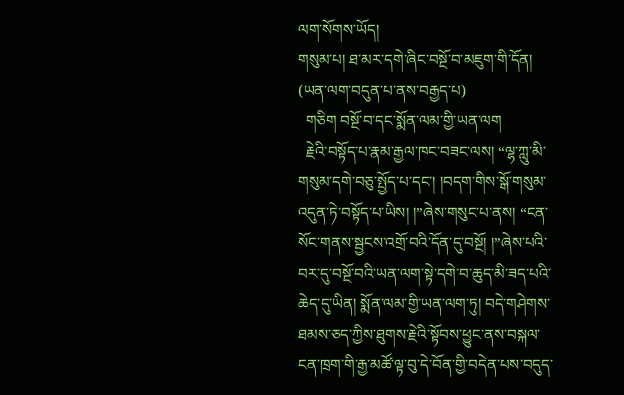ལག་སོགས་ཡོད།
གསུམ་པ། ཐ་མར་དགེ་ཞིང་བསྔོ་བ་མཇུག་གི་དོན། (ཡན་ལག་བདུན་པ་ནས་བརྒྱད་པ)
  གཅིག བསྔོ་བ་དང་སྨོན་ལམ་གྱི་ཡན་ལག
  རྗེའི་བསྟོད་པ་རྣམ་རྒྱལ་ཁང་བཟང་ལས། “ལྷ་ཀླུ་མི་གསུམ་དགེ་བཅུ་སྤྱོད་པ་དང་། །བདག་གིས་སྒོ་གསུམ་འདུན་ཏེ་བསྟོད་པ་ཡིས། །”ཞེས་གསུང་པ་ནས། “ངན་སོང་གནས་སྦྱངས་འགྲོ་བའི་དོན་དུ་བསྔོ། །”ཞེས་པའི་བར་དུ་བསྔོ་བའི་ཡན་ལག་སྟེ་དགེ་བ་ཆུད་མི་ཟད་པའི་ཆེད་དུ་ཡིན། སྨོན་ལམ་གྱི་ཡན་ལག་ཏུ། བདེ་གཤེགས་ཐམས་ཅད་ཀྱིས་ཐུགས་རྗེའི་སྟོབས་ཕྱུང་ནས་བསྐལ་ངན་ཁྲག་གི་རྒྱ་མཚོ་ལྟ་བུ་དེ་བོན་གྱི་བདེན་པས་བདུད་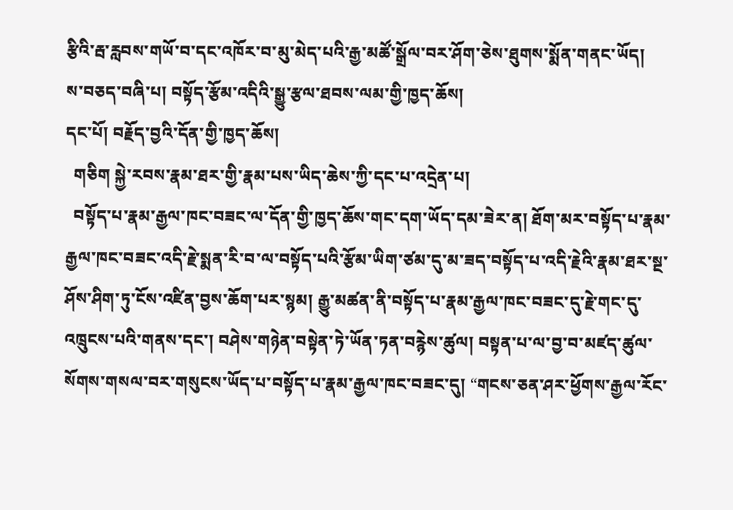རྩིའི་རྦ་རླབས་གཡོ་བ་དང་འཁོར་བ་མུ་མེད་པའི་རྒྱ་མཚོ་སྒྲོལ་བར་ཤོག་ཅེས་ཐུགས་སྨོན་གནང་ཡོད།
ས་བཅད་བཞི་པ། བསྟོད་རྩོམ་འདིའི་སྒྱུ་རྩལ་ཐབས་ལམ་གྱི་ཁྱད་ཆོས།
དང་པོ། བརྗོད་བྱའི་དོན་གྱི་ཁྱད་ཆོས།
  གཅིག སྐྱེ་རབས་རྣམ་ཐར་གྱི་རྣམ་པས་ཡིད་ཆེས་ཀྱི་དང་པ་འདྲེན་པ།
  བསྟོད་པ་རྣམ་རྒྱལ་ཁང་བཟང་ལ་དོན་གྱི་ཁྱད་ཆོས་གང་དག་ཡོད་དམ་ཟེར་ན། ཐོག་མར་བསྟོད་པ་རྣམ་རྒྱལ་ཁང་བཟང་འདི་རྗེ་སྨན་རི་བ་ལ་བསྟོད་པའི་རྩོམ་ཡིག་ཙམ་དུ་མ་ཟད་བསྟོད་པ་འདི་རྗེའི་རྣམ་ཐར་སྔ་ཤོས་ཤིག་ཏུ་ངོས་འཛིན་བྱས་ཆོག་པར་སྙམ། རྒྱུ་མཚན་ནི་བསྟོད་པ་རྣམ་རྒྱལ་ཁང་བཟང་དུ་རྗེ་གང་དུ་འཁྲུངས་པའི་གནས་དང་། བཤེས་གཉེན་བསྟེན་ཏེ་ཡོན་ཏན་བརྙེས་ཚུལ། བསྟན་པ་ལ་བྱ་བ་མཛད་ཚུལ་སོགས་གསལ་བར་གསུངས་ཡོད་པ་བསྟོད་པ་རྣམ་རྒྱལ་ཁང་བཟང་དུ། “གངས་ཅན་ཤར་ཕྱོགས་རྒྱལ་རོང་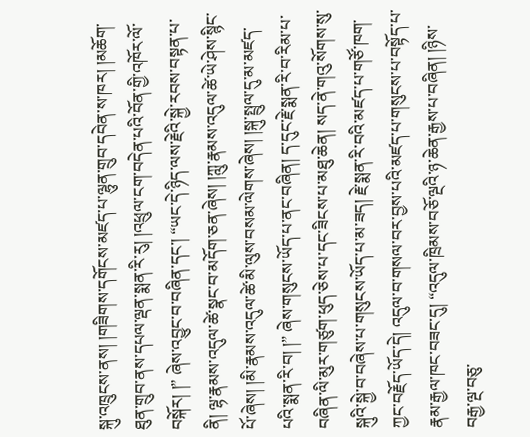སྐུ་འཁྲུངས་ནས། །གཟིགས་དགོངས་མཛད་པ་ལྷུན་གྲུབ་དབེན་ས་ཁར། །མཆོག་ཐུན་གྲུབ་ནས་དཔལ་ལྡན་སྨན་རི་རུ། །འཕྲུལ་ངག་བདེན་པའི་བོན་གྱི་འཁོར་ལོ་བསྐོར། །” ཞེས་འབྱུང་བ་བཞིན་དང་། “ཡང་དེ་ཉིད་ལས་རྗེའི་སྐྱེ་རབས་བསྟན་པ་ནི། ལྷ་རྣམས་འདུལ་ཚེ་སྣང་བ་མདོག་ཅན་ཞེས། །ཀླུ་རྣམས་འདུལ་ཚེ་ཡེ་ཤེས་སྙིང་པོ་ཞེས། །མི་རྣམས་འདུལ་ཚེ་མི་ལུས་བསམ་ལེགས་ཞེས། །སྐུ་སྤྲུལ་དུ་མ་མཛད་པའི་སྨན་རི་བ། །” ཞེས་གསུངས་ཡོད་པ་ནང་བཞིན། ད་དུང་རྗེ་སྨན་རི་བ་རིམ་པ་བཞིན་ལི་མུར་གཙུག་ཕུད་ཅེས་པ་དང་ཟིངས་པ་མཐུ་ཆེན། སད་ནེ་གའུ་སོགས་སུ་སྐུའི་སྐྱེ་བ་བཞེས་པ་གསུངས་ཡོད་པ་མ་ཟད། རྗེ་སྨན་རི་བའི་མཛད་པ་གཙོ་ཁག་ཀྱང་བརྗོད་ཡོད་དེ། འདུལ་བ་གསལ་བར་བྱས་པའི་མཛད་པ་གསུངས་པ་བསྟོད་པ་རྣམ་རྒྱལ་ཁང་བཟང་དུ། “འདུལ་ཁྲིམས་བཅོ་ལྔའི་ཉ་ཆེན་རྒྱས་པ་བཞིན། །ཉིས་བརྒྱ་ལྔ་བཅུ་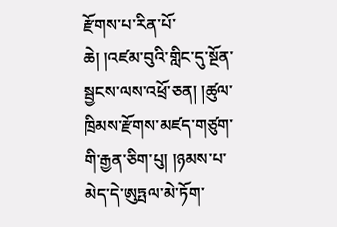རྫོགས་པ་རིན་པོ་ཆེ། །འཛམ་བུའི་གླིང་དུ་སྔོན་སྦྱངས་ལས་འཕྲོ་ཅན། །ཚུལ་ཁྲིམས་རྫོགས་མཛད་གཙུག་གི་རྒྱན་ཅིག་པུ། །ཉམས་པ་མེད་དེ་ཨུཏྤལ་མེ་ཏོག་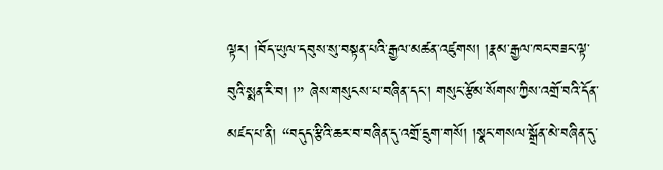ལྟར། །བོད་ཡུལ་དབུས་སུ་བསྟན་པའི་རྒྱལ་མཚན་འཛུགས། །རྣམ་རྒྱལ་ཁང་བཟང་ལྟ་བུའི་སྨན་རི་བ། །” ཞེས་གསུངས་པ་བཞིན་དང་། གསུང་རྩོམ་སོགས་ཀྱིས་འགྲོ་བའི་དོན་མཛད་པ་ནི། “བདུད་རྩིའི་ཆར་བ་བཞིན་དུ་འགྲོ་དྲུག་གསོ། །སྣང་གསལ་སྒྲོན་མེ་བཞིན་དུ་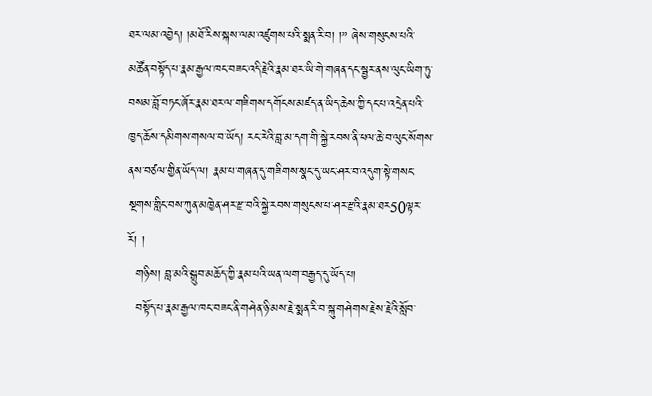ཐར་ལམ་འབྱེད། །མཐོ་རིས་སྐས་ལམ་འཛུགས་པའི་སྨན་རི་བ། །” ཞེས་གསུངས་པའི་མཚོན་བསྟོད་པ་རྣམ་རྒྱལ་ཁང་བཟང་འདི་རྗེའི་རྣམ་ཐར་ཡི་གེ་གཞན་དང་སྦྱར་ནས་ལུང་ཡིག་ཏུ་བསམ་བློ་བཏང་ཞོར་རྣམ་ཐར་ལ་གཟིགས་དགོངས་མཛད་ན་ཡིད་ཆེས་ཀྱི་དང་པ་འདྲེན་པའི་ཁྱད་ཆོས་དམིགས་གསལ་བ་ཡོད། རང་རེའི་བླ་མ་དག་གི་སྐྱེ་རབས་ནི་ཕལ་ཆེ་བ་ལུང་སོགས་ནས་བཙལ་གྱིན་ཡོད་ལ། རྣམ་པ་གཞན་དུ་གཟིགས་སྣང་དུ་ཡང་ཤར་བ་འདུག་སྟེ་གསང་སྔགས་གླིང་བས་ཀུན་མཁྱེན་ཤར་རྫ་བའི་སྐྱེ་རབས་གསུངས་པ་ཤར་རྫའི་རྣམ་ཐར50ལྟར་རོ། །
  གཉིས། བླ་མའི་སྒྲུབ་མཆོད་ཀྱི་རྣམ་པའི་ཡན་ལག་བརྒྱད་དུ་ཡོད་པ།
  བསྟོད་པ་རྣམ་རྒྱལ་ཁང་བཟང་ནི་གཤེན་ཉི་མས་རྗེ་སྨན་རི་བ་སྐུ་གཤེགས་རྗེས་རྗེའི་སློབ་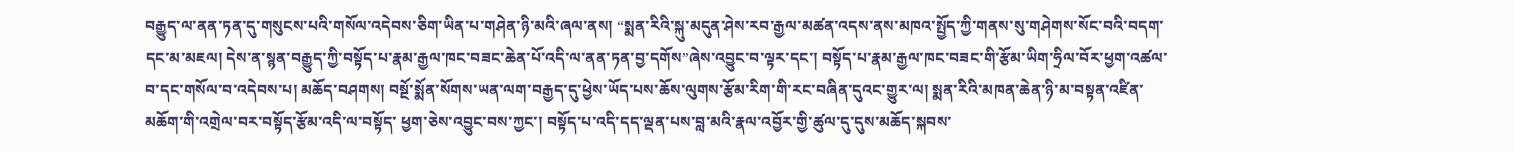བརྒྱུད་ལ་ནན་ཏན་དུ་གསུངས་པའི་གསོལ་འདེབས་ཅིག་ཡིན་པ་གཤེན་ཉི་མའི་ཞལ་ནས། “སྨན་རིའི་སྐུ་མདུན་ཤེས་རབ་རྒྱལ་མཚན་འདས་ནས་མཁའ་སྤྱོད་ཀྱི་གནས་སུ་གཤེགས་སོང་བའི་བདག་དང་མ་མཇལ། དེས་ན་སྙན་བརྒྱུད་ཀྱི་བསྟོད་པ་རྣམ་རྒྱལ་ཁང་བཟང་ཆེན་པོ་འདི་ལ་ནན་ཏན་བྱ་དགོས”ཞེས་འབྱུང་བ་ལྟར་དང་། བསྟོད་པ་རྣམ་རྒྱལ་ཁང་བཟང་གི་རྩོམ་ཡིག་ཧྲིལ་བོར་ཕྱག་འཚལ་བ་དང་གསོལ་བ་འདེབས་པ། མཆོད་བཤགས། བསྔོ་སྨོན་སོགས་ཡན་ལག་བརྒྱད་དུ་ཕྱེས་ཡོད་པས་ཆོས་ལུགས་རྩོམ་རིག་གི་རང་བཞིན་དུའང་གྱུར་ལ། སྨན་རིའི་མཁན་ཆེན་ཉི་མ་བསྟན་འཛིན་མཆོག་གི་འགྲེལ་བར་བསྟོད་རྩོམ་འདི་ལ་བསྟོད་ ཕྱག་ཅེས་འབྱུང་བས་ཀྱང་། བསྟོད་པ་འདི་དད་ལྡན་པས་བླ་མའི་རྣལ་འབྱོར་གྱི་ཚུལ་དུ་དུས་མཆོད་སྐབས་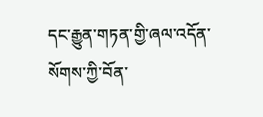དང་རྒྱུན་གཏན་གྱི་ཞལ་འདོན་སོགས་ཀྱི་བོན་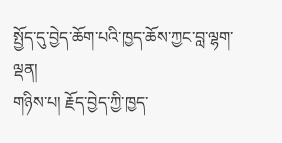སྤྱོད་དུ་བྱེད་ཆོག་པའི་ཁྱད་ཆོས་ཀྱང་བླ་ལྷག་ལྡན།
གཉིས་པ། རྗོད་བྱེད་ཀྱི་ཁྱད་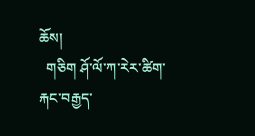ཆོས།
  གཅིག ཤོ་ལོ་ཀ་རེར་ཚིག་རྐང་བརྒྱད་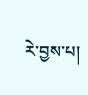རེ་བྱས་པ།